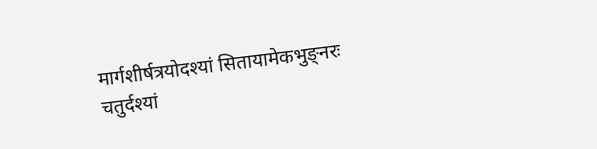मार्गशीर्षत्रयोदश्यां सितायामेकभुङ्नरः
चतुर्दश्यां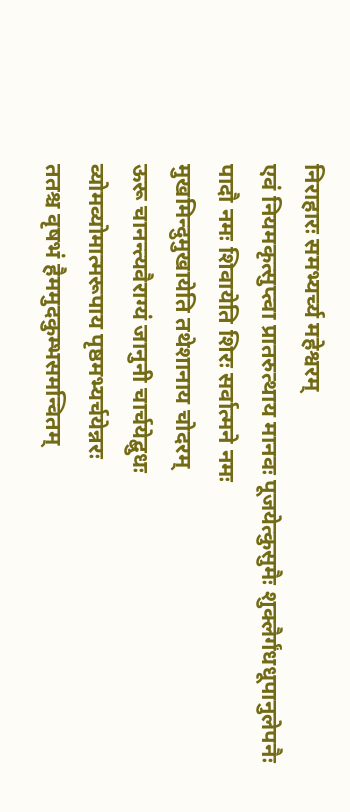निराहारः समभ्यर्च्य महेश्वरम्
एवं नियमकृत्सुप्त्वा प्रातरुत्थाय मानवः पूजयेत्कुसुमैः शुक्लैर्गंधधूपानुलेपनैः
पादौ नमः शिवायेति शिरः सर्वात्मने नमः
मुखमिन्दुमुखायेति तथेशानाय चोदरम्
ऊरू चानन्त्यवैराग्यं जानुनी चार्चयेद्बुधः
व्योमव्योमात्मरूपाय पृष्ठमभ्यर्चयेन्नरः
ततश्च वृषभं हैममुदकुम्भसमन्वितम्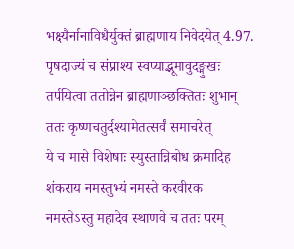भक्ष्यैर्नानाविधैर्युक्तं ब्राह्मणाय निवेदयेत् 4.97.
पृषदाज्यं च संप्राश्य स्वप्याद्भूमावुदङ्मुखः
तर्पयित्वा ततोन्नेन ब्राह्मणाञ्छक्तितः शुभान्
ततः कृष्णचतुर्दश्यामेतत्सर्वं समाचरेत्
ये च मासे विशेषाः स्युस्तान्निबोध क्रमादिह
शंकराय नमस्तुभ्यं नमस्ते करवीरक
नमस्तेऽस्तु महादेव स्थाणवे च ततः परम्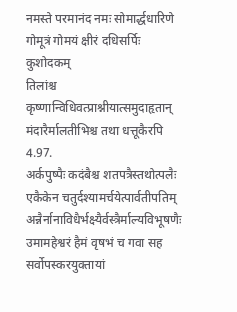नमस्ते परमानंद नमः सोमार्द्धधारिणे
गोमूत्रं गोमयं क्षीरं दधिसर्पिः कुशोदकम्
तिलांश्च कृष्णान्विधिवत्प्राश्नीयात्समुदाहृतान्
मंदारैर्मालतीभिश्च तथा धत्तूकैरपि 4.97.
अर्कपुष्पैः कदंबैश्च शतपत्रैस्तथोत्पलैः
एकैकेन चतुर्दश्यामर्चयेत्पार्वतीपतिम्
अन्नैर्नानाविधैर्भक्ष्यैर्वस्त्रैर्माल्यविभूषणैः
उमामहेश्वरं हैमं वृषभं च गवा सह
सर्वोपस्करयुक्तायां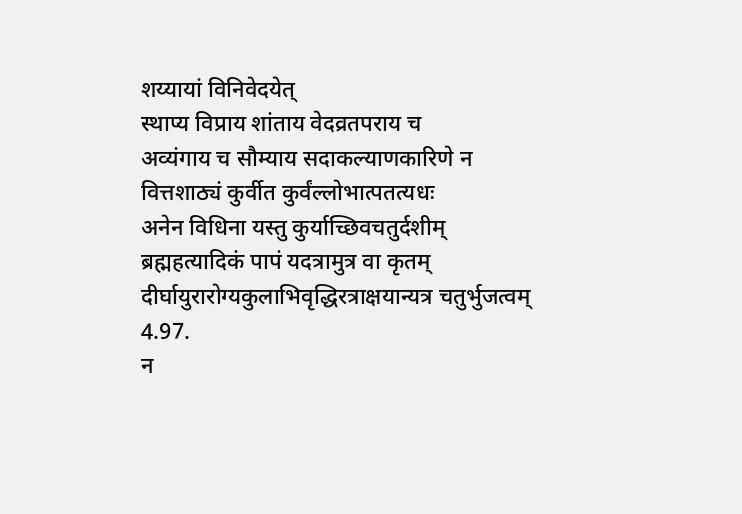शय्यायां विनिवेदयेत्
स्थाप्य विप्राय शांताय वेदव्रतपराय च
अव्यंगाय च सौम्याय सदाकल्याणकारिणे न वित्तशाठ्यं कुर्वीत कुर्वंल्लोभात्पतत्यधः
अनेन विधिना यस्तु कुर्याच्छिवचतुर्दशीम्
ब्रह्महत्यादिकं पापं यदत्रामुत्र वा कृतम्
दीर्घायुरारोग्यकुलाभिवृद्धिरत्राक्षयान्यत्र चतुर्भुजत्वम् 4.97.
न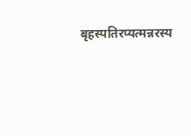बृहस्पतिरप्यत्मन्नरस्य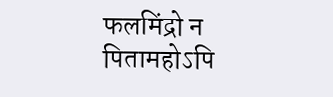फलमिंद्रो न पितामहोऽपि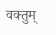वक्तुम्